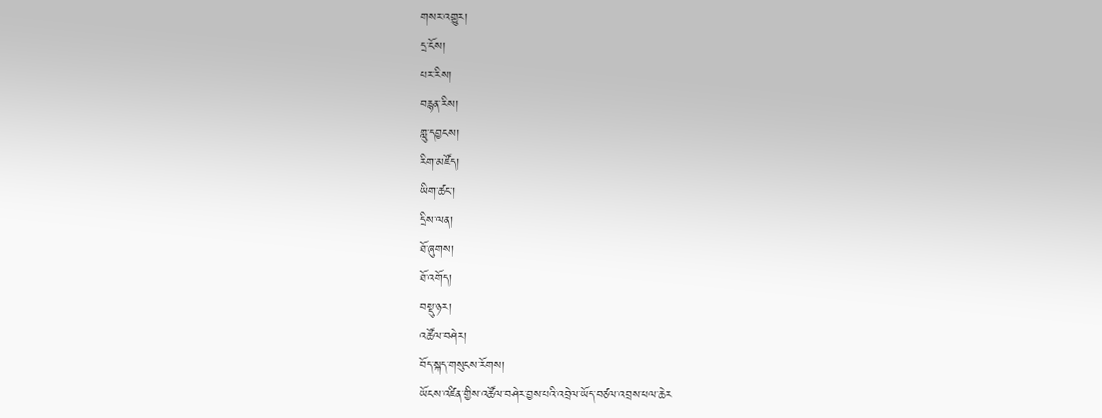གསར་འགྱུར།
དྲ་ངོས།
པར་རིས།
བརྙན་རིས།
གླུ་དབྱངས།
རིག་མཛོད།
ཡིག་ཚང་།
དྲིས་ལན།
ཐོ་ཞུགས།
ཐོ་འགོད།
བསྡུ་ཉར།
འཚོལ་བཤེར།
བོད་སྐད་གསུངས་རོགས།
ཡོངས་འཛིན་གྱིས་འཚོལ་བཤེར་བྱས་པའི་འབྲེལ་ཡོད་བཙལ་འབྲས་ཕལ་ཆེར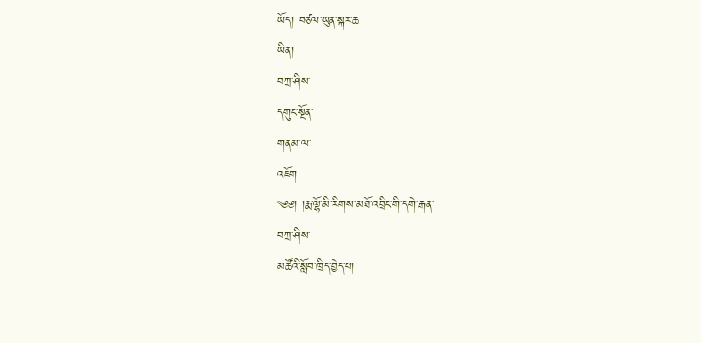ཡོད། བཙལ་ཡུན་སྐར་ཆ
ཡིན།
བཀྲ་ཤིས་
དགུང་སྔོན་
གནམ་ལ་
འཇོག
༄༅། །རྨ་ལྷོ་མི་རིགས་མཐོ་འབྲིང་གི་དགེ་རྒན་
བཀྲ་ཤིས་
མཚོའི་སློབ་ཁྲིད་བྱེད་པ།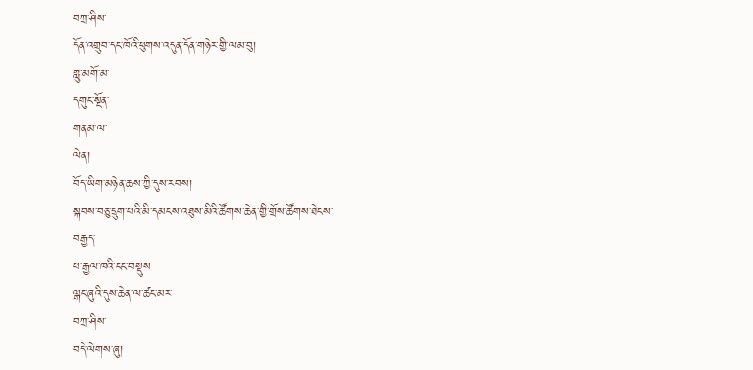བཀྲ་ཤིས་
དོན་འགྲུབ་དང་ཁོའི་ཕུགས་འདུན་དོན་གཉེར་གྱི་ལམ་བུ།
གླུ་མགོ་མ་
དགུང་སྔོན་
གནམ་ལ་
ལེན།
བོད་ཡིག་མཉེན་ཆས་ཀྱི་དུས་རབས།
སྐབས་བཅུ་དྲུག་པའི་མི་དམངས་འཐུས་མིའི་ཚོགས་ཆེན་གྱི་གྲོས་ཚོགས་ཐེངས་
བརྒྱད་
པ་རྒྱལ་ཁའི་ངང་བསྡུས
ལྒང་ཞུའི་དུས་ཆེན་ལ་ཚང་མར་
བཀྲ་ཤིས་
བདེ་ལེགས་ཞུ།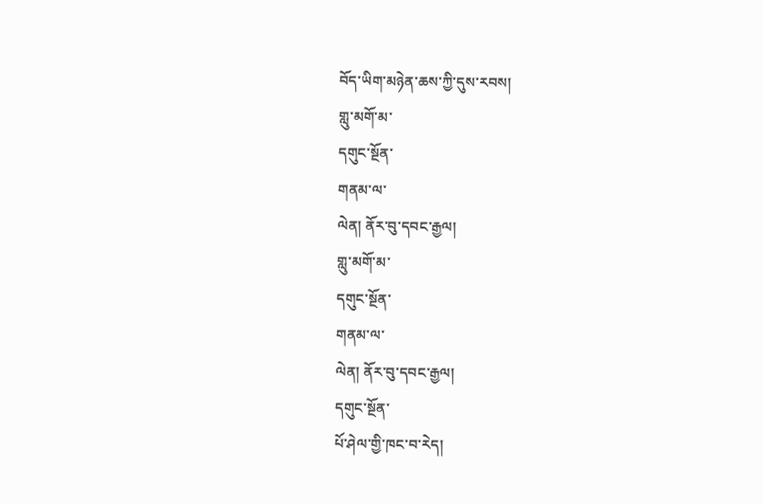བོད་ཡིག་མཉེན་ཆས་ཀྱི་དུས་རབས།
གླུ་མགོ་མ་
དགུང་སྔོན་
གནམ་ལ་
ལེན། ནོར་བུ་དབང་རྒྱལ།
གླུ་མགོ་མ་
དགུང་སྔོན་
གནམ་ལ་
ལེན། ནོར་བུ་དབང་རྒྱལ།
དགུང་སྔོན་
པོ་ཤེལ་གྱི་ཁང་བ་རེད།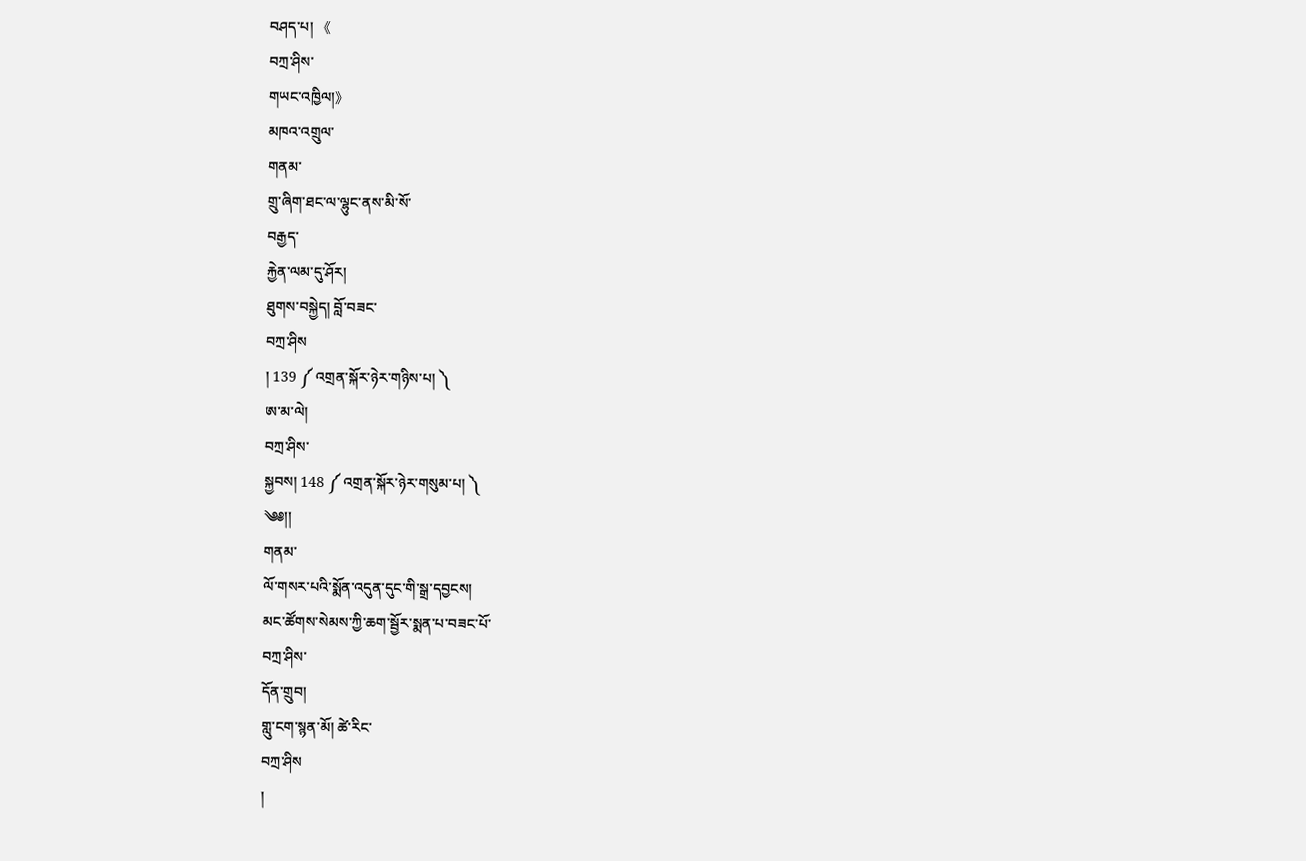བཤད་པ། 《
བཀྲ་ཤིས་
གཡང་འཁྱིལ།》
མཁའ་འགྲུལ་
གནམ་
གྲུ་ཞིག་ཐང་ལ་ལྷུང་ནས་མི་སོ་
བརྒྱད་
རྐྱེན་ལམ་དུ་ཤོར།
ཐུགས་བསྐྱེད། བློ་བཟང་
བཀྲ་ཤིས
། 139 ༼ འགྲན་སྐོར་ཉེར་གཉིས་པ། ༽
ཨ་མ་ལེ།
བཀྲ་ཤིས་
སྐྱབས། 148 ༼ འགྲན་སྐོར་ཉེར་གསུམ་པ། ༽
༄༅།།
གནམ་
ལོ་གསར་པའི་སྨོན་འདུན་དུང་གི་སྒྲ་དབྱངས།
མང་ཚོགས་སེམས་ཀྱི་ཆག་སྦྱོར་སྨན་པ་བཟང་པོ་
བཀྲ་ཤིས་
དོན་གྲུབ།
གླུ་ངག་སྙན་མོ། ཚེ་རིང་
བཀྲ་ཤིས
།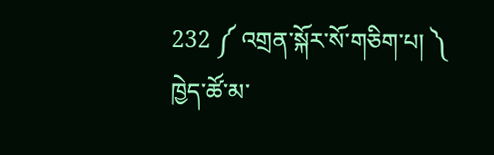232 ༼ འགྲན་སྐོར་སོ་གཅིག་པ། ༽
ཁྱེད་ཚོ་མ་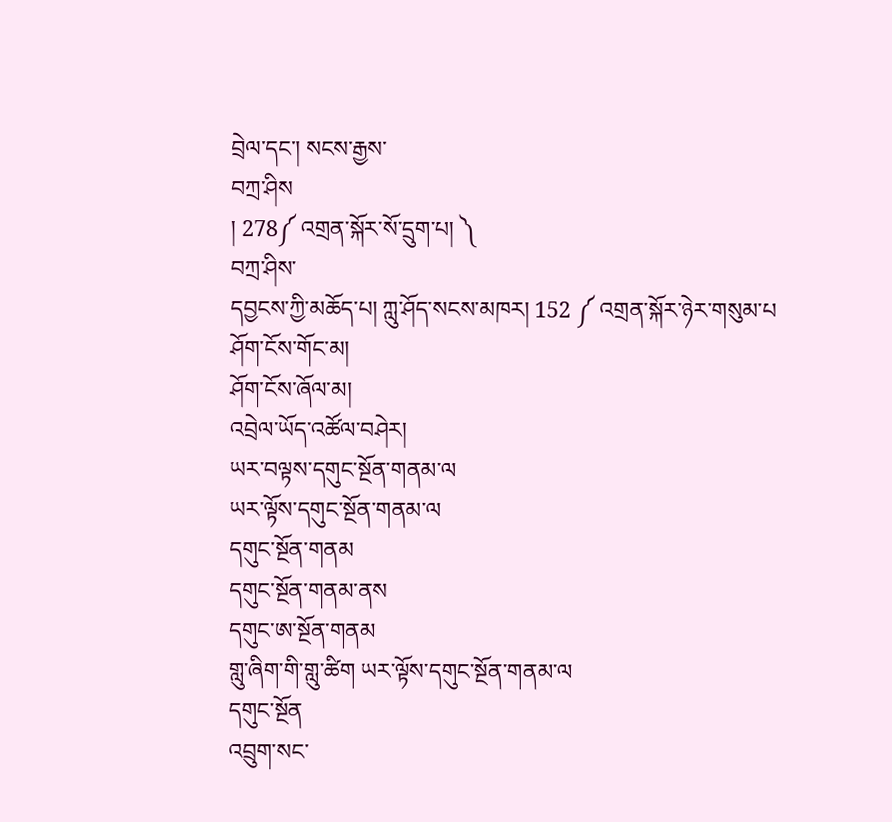བྲེལ་དང་། སངས་རྒྱས་
བཀྲ་ཤིས
། 278༼ འགྲན་སྐོར་སོ་དྲུག་པ། ༽
བཀྲ་ཤིས་
དབྱངས་ཀྱི་མཆོད་པ། ཀླུ་ཤོད་སངས་མཁར། 152 ༼ འགྲན་སྐོར་ཉེར་གསུམ་པ
ཤོག་ངོས་གོང་མ།
ཤོག་ངོས་ཞོལ་མ།
འབྲེལ་ཡོད་འཚོལ་བཤེར།
ཡར་བལྟས་དགུང་སྔོན་གནམ་ལ
ཡར་ལྟོས་དགུང་སྔོན་གནམ་ལ
དགུང་སྔོན་གནམ
དགུང་སྔོན་གནམ་ནས
དགུང་ཨ་སྔོན་གནམ
གླུ་ཞིག་གི་གླུ་ཚིག ཡར་ལྟོས་དགུང་སྔོན་གནམ་ལ
དགུང་སྔོན
འབྲུག་སང་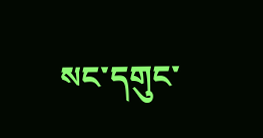སང་དགུང་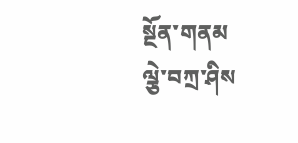སྔོན་གནམ
ལྕེ་བཀྲ་ཤིས